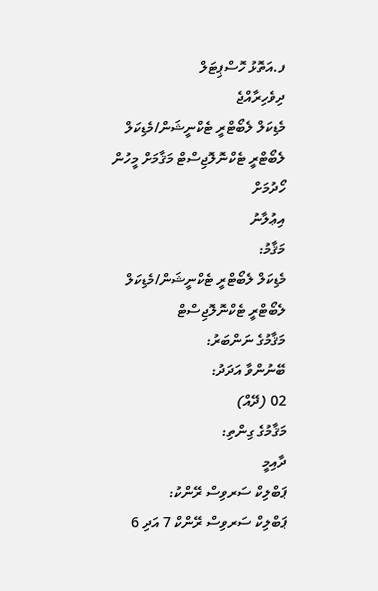ފ.އަތޮޅު ހޮސްޕިޓަލް
ދިވެހިރާއްޖެ
މެޑިކަލް ލެބޯޓްރީ ޓެކްނީޝަން/މެޑިކަލް ލެބޯޓްރީ ޓެކްނޮލޮޖިސްޓް މަޤާމަށް މީހުން ހޯދުމަށް
އިޢުލާނު
މަޤާމު:
މެޑިކަލް ލެބޯޓްރީ ޓެކްނީޝަން/މެޑިކަލް ލެބޯޓްރީ ޓެކްނޮލޮޖިސްޓް
މަޤާމުގެ ނަންބަރު:
ބޭނުންވާ އަދަދު:
02 (ދޭއް)
މަޤާމުގެ ގިންތި:
ދާއިމީ
ޕަބްލިކް ސަރވިސް ރޭންކު:
ޕަބްލިކް ސަރވިސް ރޭންކް 7 އަދި 6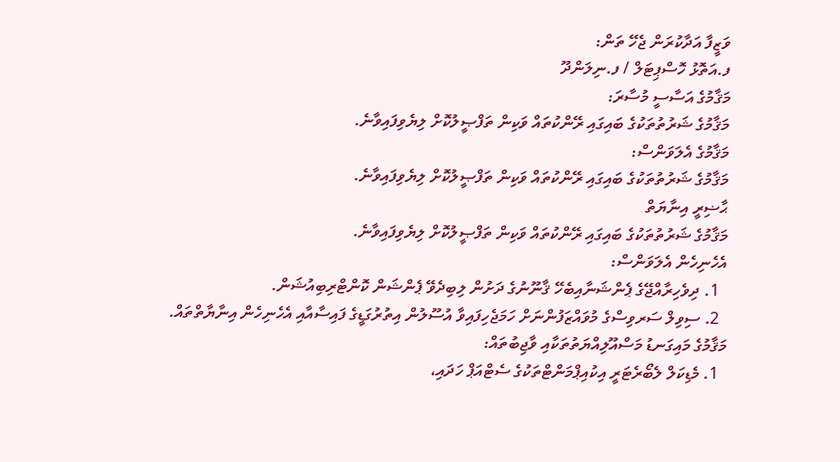ވަޒީފާ އަދާކުރަން ޖެހޭ ތަން:
ފ.އަތޮޅު ހޮސްޕިޓަލް / ފ.ނިލަންދޫ
މަޤާމުގެ އަސާސީ މުސާރަ:
މަޤާމުގެ ޝަރުތުތަކުގެ ބައިގައި ރޭންކުތައް ވަކިން ތަފްޞީލުކޮށް ލިޔެވިފައިވާނެ.
މަޤާމުގެ އެލަވަންސް:
މަޤާމުގެ ޝަރުތުތަކުގެ ބައިގައި ރޭންކުތައް ވަކިން ތަފްޞީލުކޮށް ލިޔެވިފައިވާނެ.
ޙާޟިރީ އިނާޔަތް
މަޤާމުގެ ޝަރުތުތަކުގެ ބައިގައި ރޭންކުތައް ވަކިން ތަފްޞީލުކޮށް ލިޔެވިފައިވާނެ.
އެހެނިހެން އެލަވަންސް:
  1. ދިވެހިރާއްޖޭގެ ޕެންޝަނާއިބެހޭ ޤާނޫނުގެ ދަށުން ލިބިދެވޭ ޕެންޝަން ކޮންޓްރިބިއުޝަން.
  2. ސިވިލް ސަރވިސްގެ މުވައްޒަފުންނަށް ހަމަޖެހިފައިވާ އުސޫލުން އިތުރުގަޑީގެ ފައިސާއާއި އެހެނިހެން އިނާޔާތްތައް.
މަޤާމުގެ މައިގަނޑު މަސްއޫލިއްޔަތުތަކާއި ވާޖިބުތައް:
  1. މެޑިކަލް ލެބޯރެޓަރީ އިކުއިޕްމަންޓްތަކުގެ ސެޓްއަޕް ހަދައި،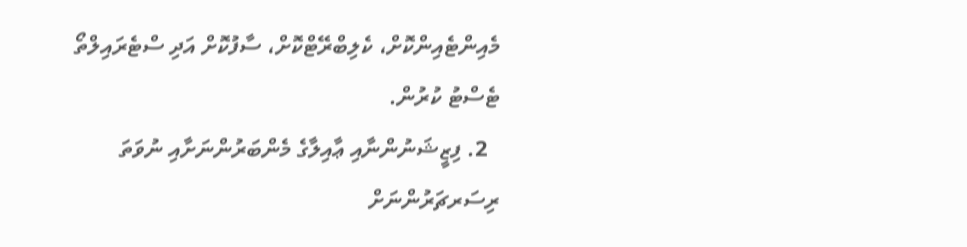މެއިންޓެއިންކޮށް، ކެލިބްރޭޓްކޮށް، ސާފުކޮށް އަދި ސްޓެރައިލްތޯ ޓެސްޓު ކުރުން.
  2. ފިޒީޝަނުންނާއި ޢާއިލާގެ މެންބަރުންނަށާއި ނުވަތަ ރިސަރޗަރުންނަށް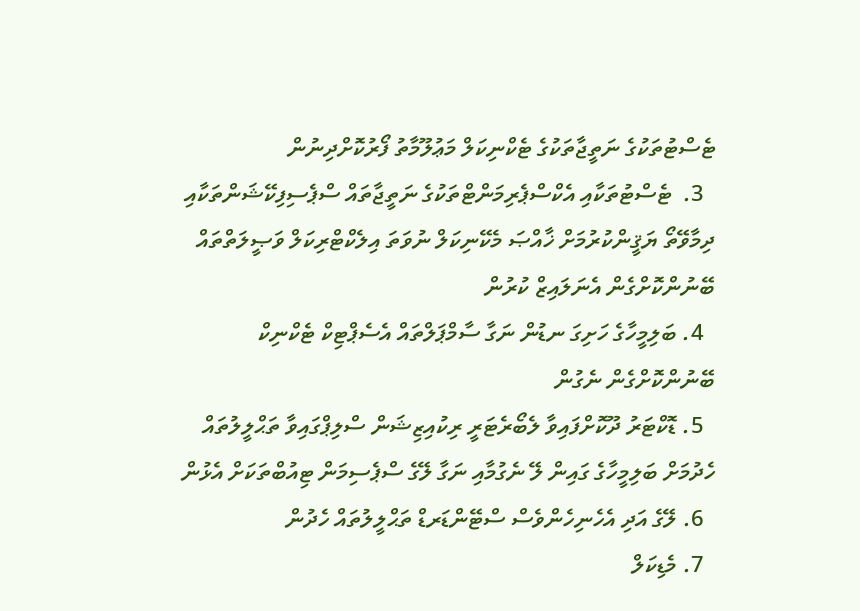ޓެސްޓުތަކުގެ ނަތީޖާތަކުގެ ޓެކްނިކަލް މަޢުލޫމާތު ފޯރުކޮށްދިނުން
  3.  ޓެސްޓުތަކާއި އެކްސްޕެރިމަންޓްތަކުގެ ނަތީޖާތައް ސްޕެސިފިކޭޝަންތަކާއި ދިމާވޭތޯ ޔަޤީންކުރުމަށް ޚާއްޞަ މެކޭނިކަލް ނުވަތަ އިލެކްޓްރިކަލް ވަޞީލަތްތައް ބޭނުންކޮށްގެން އެނަލައިޒް ކުރުން
  4. ބަލިމީހާގެ ހަށިގަ ނޑުން ނަގާ ސާމްޕަލްތައް އެސެޕްޓިކް ޓެކްނިކް ބޭނުންކޮށްގެން ނެގުން
  5. ޑޮކްޓަރު ދޫކޮށްފައިވާ ލެބޯރެޓަރީ ރިކުއިޒިޝަން ސްލިޕްގައިވާ ތަޙްލީލުތައް ހެދުމަށް ބަލިމީހާގެ ގައިން ލޭ ނެގުމާއި ނަގާ ލޭގެ ސްޕެސިމަން ޓިއުބްތަކަށް އެޅުން
  6. ލޭގެ އަދި އެހެނިހެންވެސް ސްޓޭންޑަރޑް ތަޙްލީލުތައް ހެދުން
  7. މެޑިކަލް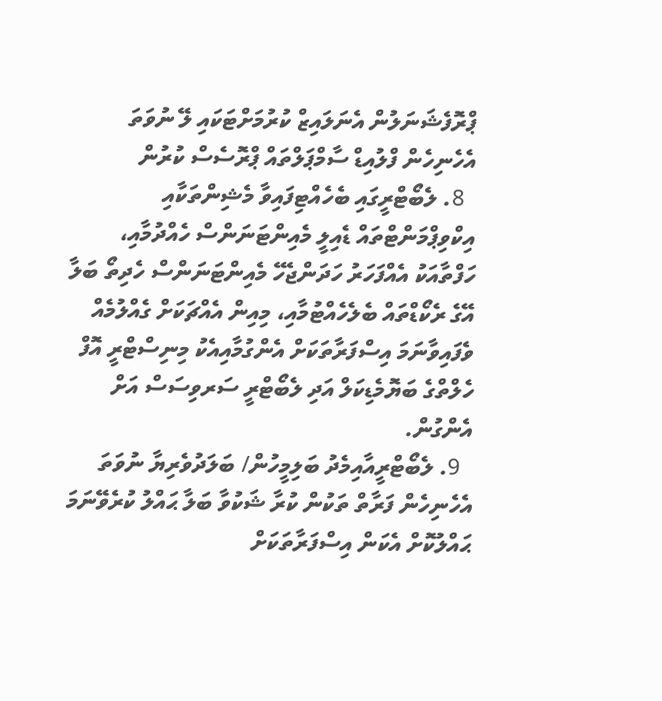ޕްރޮފެޝަނަލުން އެނަލައިޒް ކުރުމަށްޓަކައި ލޭ ނުވަތަ އެހެނިހެން ފްލުއިޑް ސާމްޕަލްތައް ޕްރޮސެސް ކުރުން
  8. ލެބޯޓްރީގައި ބެހެއްޓިފައިވާ މެޝިންތަކާއި އިކްވިޕްމަންޓްތައް ޑެއިލީ މެއިންޓަނަންސް ހެއްދުމާއި، ހަފްތާއަކު އެއްފަހަރު ހަދަންޖެހޭ މެއިންޓަނަންސް ހެދިތޯ ބަލާ އޭގެ ރެކޯޑްތައް ބެލެހެއްޓުމާއި، މިއިން އެއްޗަކަށް ގެއްލުމެއް ވެފައިވާނަމަ އިސްފަރާތަކަށް އެންގުމާއިއެކު މިނިސްޓްރީ އޮފް ހެލްތްގެ ބަޔޮމެޑިކަލް އަދި ލެބޯޓްރީ ސަރވިސަސް އަށް އެންގުން.
  9. ލެބޯޓްރީއާއިމެދު ބަލިމީހުން/ ބަލަދުވެރިޔާ ނުވަތަ އެހެނިހެން ފަރާތް ތަކުން ކުރާ ޝަކުވާ ބަލާ ޙައްލު ކުރެވޭނަމަ ޙައްލުކޮށް އެކަން އިސްފަރާތަކަށް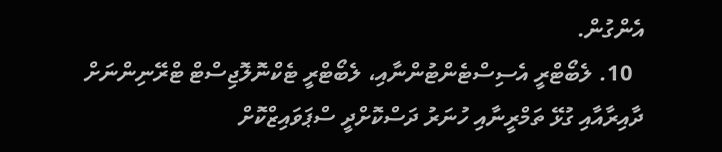އެންގުން.
  10. ލެބޯޓްރީ އެސިސްޓެންޓުންނާއި، ލެބޯޓްރީ ޓެކްނޮލޮޖިސްޓް ޓްރޭނިންނަށް ދާއިރާއާއި ގުޅޭ ތަމްރީނާއި ހުނަރު ދަސްކޮށްދީ ސްޕަވައިޒްކޮށް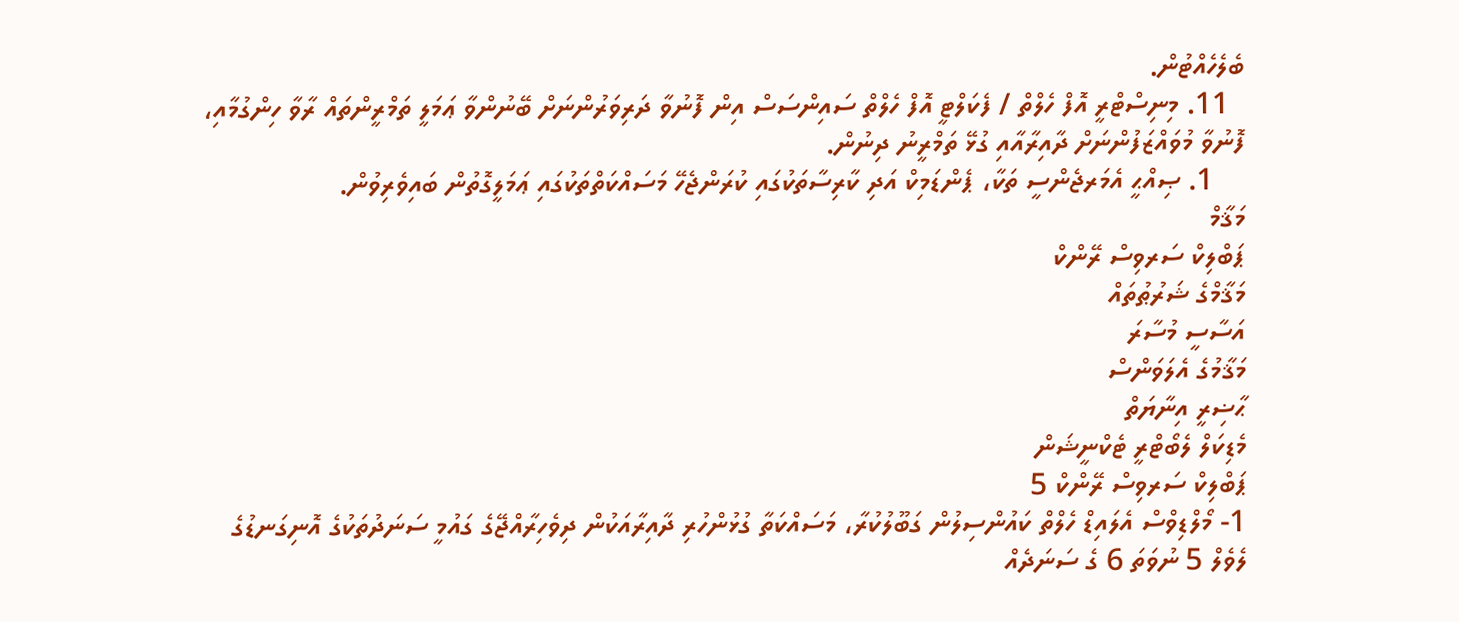ބެލެހެއްޓުން.
  11. މިނިސްޓްރީ އޮފް ހެލްތް / ފެކަލްޓީ އޮފް ހެލްތް ސައިންސަސް އިން ފޮނުވާ ދަރިވަރުންނަށް ބޭނުންވާ ޢަމަލީ ތަމްރީންތައް ރާވާ ހިންގުމާއި، ފޮނުވާ މުވައްޒަފުންނަށް ދާއިރާއާއި ގުޅޭ ތަމްރީނު ދިނުން.
    1. ޞިއްޙީ އެމަރޖެންސީ ތަކާ، ޕެންޑަމިކް އަދި ކާރިސާތަކުގައި ކުރަންޖެހޭ މަސައްކަތްތަކުގައި ޢަމަލީގޮތުން ބައިވެރިވުން.
މަޤާމް
ޕަބްލިކް ސަރވިސް ރޭންކް
މަޤާމްގެ ޝަރުޠުތައް
އަސާސީ މުސާރަ
މަޤާމުގެ އެލަވަންސް
ޙާޟިރީ އިނާޔަތް
މެޑިކަލް ލެބޯޓްރީ ޓެކްނީޝަން
ޕަބްލިކް ސަރވިސް ރޭންކް 5
1- މޯލްޑިވްސް އެލައިޑް ހެލްތް ކައުންސިލުން ގަބޫލުކުރާ، މަސައްކަތާ ގުޅުންހުރި ދާއިރާއަކުން ދިވެހިރާއްޖޭގެ ގައުމީ ސަނަދުތަކުގެ އޮނިގަނޑުގެ ލެވެލް 5 ނުވަތަ 6 ގެ ސަނަދެއް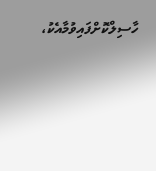ހާސިލްކޮށްފައިވުމާއެކު،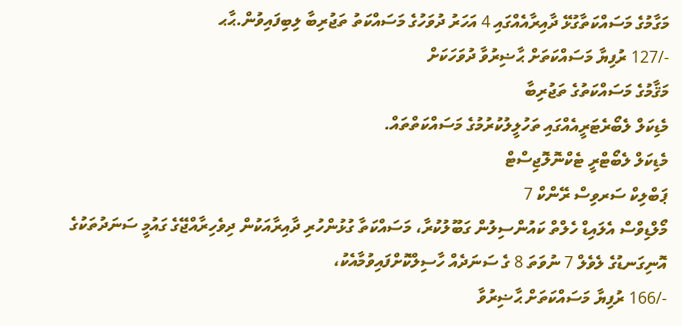މަގާމުގެ މަސައްކަތާގުޅޭ ދާއިރާއެއްގައި 4 އަހަރު ދުވަހުގެ މަސައްކަތު ތަޖުރިބާ ލިބިފައިވުން.ޙާޙ
-/127 ރުފިޔާ މަސައްކަތަށް ޙާޟިރުވާ ދުވަހަކަށް
މަޤާމުގެ މަސައްކަތުގެ ތަޖުރިބާ
މެޑިކަލް ލެބޯރެޓަރީއެއްގައި ތަހުލީލުކުރުމުގެ މަސައްކަތްތައް.
މެޑިކަލް ލެބޯޓްރީ ޓެކްނޮލޮޖިސްޓް
ޕަބްލިކް ސަރވިސް ރޭންކް 7
މޯލްޑިވްސް އެލައިޑް ހެލްތް ކައުންސިލުން ގަބޫލުކުރާ، މަސައްކަތާ ގުޅުންހުރި ދާއިރާއަކުން ދިވެހިރާއްޖޭގެ ގައުމީ ސަނަދުތަކުގެ އޮނިގަނޑުގެ ލެވެލް 7 ނުވަތަ 8 ގެ ސަނަދެއް ހާސިލްކޮށްފައިވުމާއެކު،
-/166 ރުފިޔާ މަސައްކަތަށް ޙާޟިރުވާ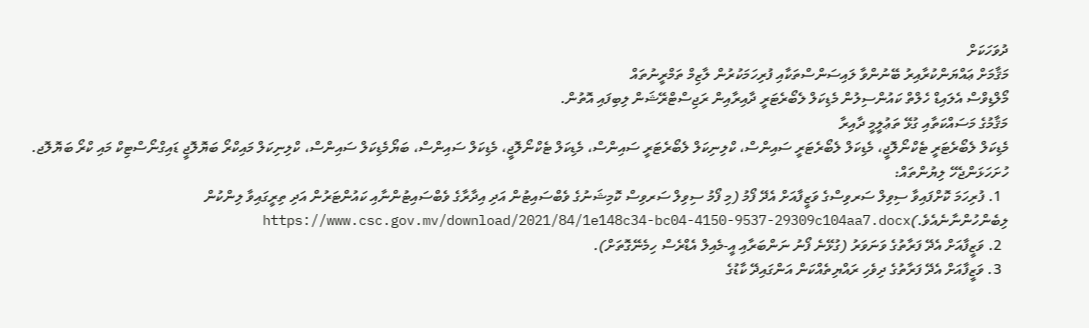ދުވަހަކަށް
މަޤާމަށް ޢައްޔަންކުރާއިރު ބޭނުންވާ ލައިސަންސްތަކާއި ފުރިހަމަކުރުން ލާޒިމް ތަމްރީނުތައް
މޯލްޑިވްސް އެލައިޑް ހެލްތް ކައުންސިލުން މެޑިކަލް ލެބޯރެޓަރީ ދާއިރާއިން ރަޖިސްޓްރޭޝަން ލިބިފައި އޮތުން.
މަޤާމުގެ މަސައްކަތާއި ގުޅޭ ތަޢުލީމީ ދާއިރާ
މެޑިކަލް ލެބޯރެޓަރީ ޓެކްނޯލޮޖީ، މެޑިކަލް ލެބޯރެޓަރީ ސައިންސް، ކްލިނިކަލް ލެބޯރެޓަރީ ސައިންސް، މެޑިކަލް ޓެކްނޯލޮޖީ، މެޑިކަލް ސައިންސް، ބަޔޯމެޑިކަލް ސައިންސް، ކްލިނިކަލް މައިކްރޯ ބަޔޮލޮޖީ ޑައިގްނޯސްޓިކް މައި ކްރޯ ބަޔޮލޮޖ.
ހުށަހަޅަންޖެހޭ ލިޔުންތައް:
  1. ފުރިހަމަ ކޮށްފައިވާ ސިވިލް ސަރވިސްގެ ވަޒީފާއަށް އެދޭ ފޯމު (މި ފޯމު ސިވިލް ސަރވިސް ކޮމިޝަނުގެ ވެބްސައިޓުން އަދި އިދާރާގެ ވެބްސައިޓުންނާއި ކައުންޓަރުން އަދި ތިރީގައިވާ ލިންކުން ލިބެންހުންނާނެއެވެ.)https://www.csc.gov.mv/download/2021/84/1e148c34-bc04-4150-9537-29309c104aa7.docx
  2. ވަޒީފާއަށް އެދޭ ފަރާތުގެ ވަނަވަރު (ގުޅޭނެ ފޯނު ނަންބަރާއި އީ-މެއިލް އެޑްރެސް ހިމެނޭގޮތަށް).
  3. ވަޒީފާއަށް އެދޭ ފަރާތުގެ ދިވެހި ރައްޔިތެއްކަން އަންގައިދޭ ކާޑުގެ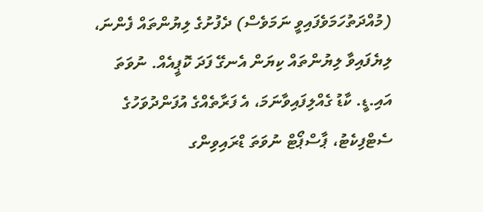(މުއްދަތުހަމަވެފައިވީ ނަމަވެސް) ދެފުށުގެ ލިޔުންތައް ފެންނަ، ލިޔެފައިވާ ލިޔުންތައް ކިޔަން އެނގޭ ފަދަ ކޮޕީއެއް. ނުވަތަ އައި.ޑީ. ކާޑު ގެއްލިފައިވާނަމަ، އެ ފަރާތެއްގެ އުފަންދުވަހުގެ ސެޓްފިކެޓު، ޕާސްޕޯޓް ނުވަތަ ޑްރައިވިންގ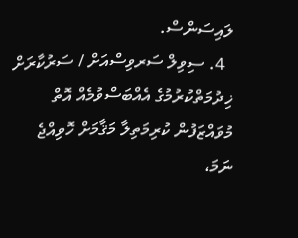ލައިސަންސް.
  4. ސިވިލް ސަރވިސްއަށް / ސަރުކާރަށް ޚިދުމަތްކުރުމުގެ އެއްބަސްވުމެއް އޮތް މުވައްޒަފުން ކުރިމަތިލާ މަޤާމަށް ހޮވިއްޖެ ނަމަ،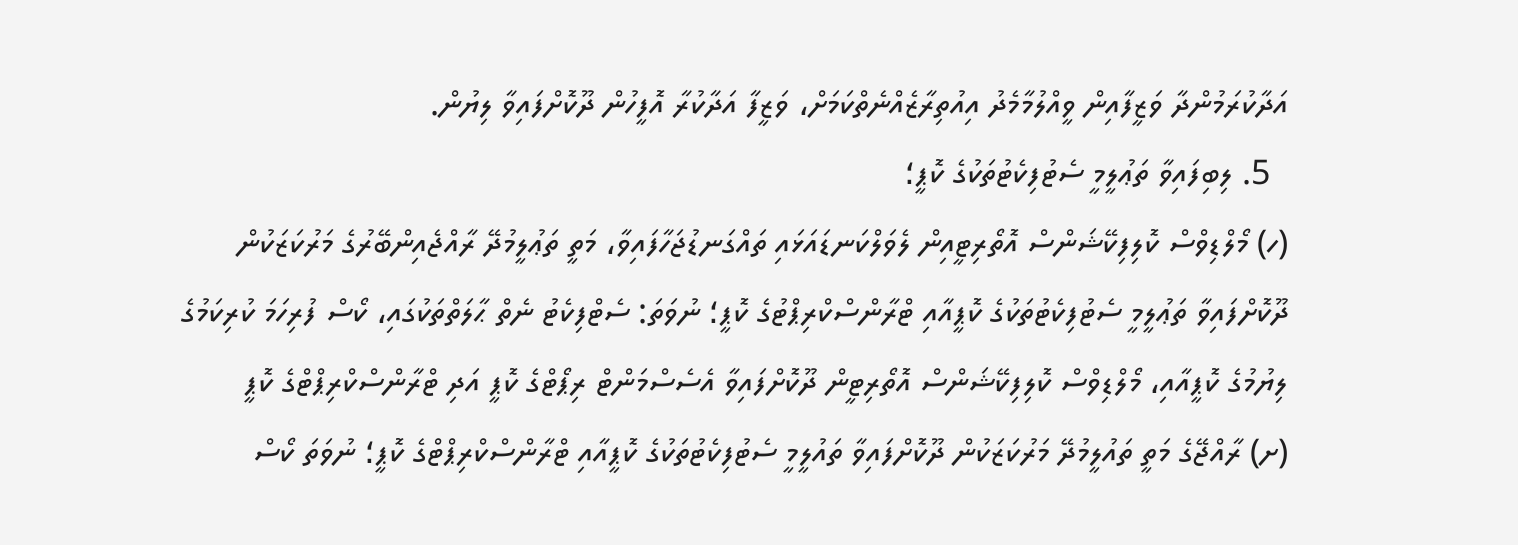އަދާކުރަމުންދާ ވަޒީފާއިން ވީއްލުމާމެދު އިއުތިރާޒެއްނެތްކަމަށް، ވަޒީފާ އަދާކުރާ އޮފީހުން ދޫކޮށްފައިވާ ލިޔުން.
  5. ލިބިފައިވާ ތަޢުލީމީ ސެޓުފިކެޓުތަކުގެ ކޮޕީ؛
(ހ) މޯލްޑިވްސް ކޮލިފިކޭޝަންސް އޮތޯރިޓީއިން ލެވަލްކަނޑައަޅައި ތައްގަނޑުޖަހާފައިވާ، މަތީ ތަޢުލީމުދޭ ރާއްޖެއިންބޭރުގެ މަރުކަޒަކުން ދޫކޮށްފައިވާ ތަޢުލީމީ ސެޓުފިކެޓުތަކުގެ ކޮޕީއާއި ޓްރާންސްކްރިޕްޓުގެ ކޮޕީ؛ ނުވަތަ: ސެޓްފިކެޓު ނެތް ޙާލަތްތަކުގައި، ކޯސް ފުރިހަމަ ކުރިކަމުގެ ލިޔުމުގެ ކޮޕީއާއި، މޯލްޑިވްސް ކޮލިފިކޭޝަންސް އޮތޯރިޓީން ދޫކޮށްފައިވާ އެސެސްމަންޓް ރިޕޯޓްގެ ކޮޕީ އަދި ޓްރާންސްކްރިޕްޓްގެ ކޮޕީ
(ށ) ރާއްޖޭގެ މަތީ ތައުލީމުދޭ މަރުކަޒަކުން ދޫކޮށްފައިވާ ތައުލީމީ ސެޓުފިކެޓުތަކުގެ ކޮޕީއާއި ޓްރާންސްކްރިޕްޓްގެ ކޮޕީ؛ ނުވަތަ ކޯސް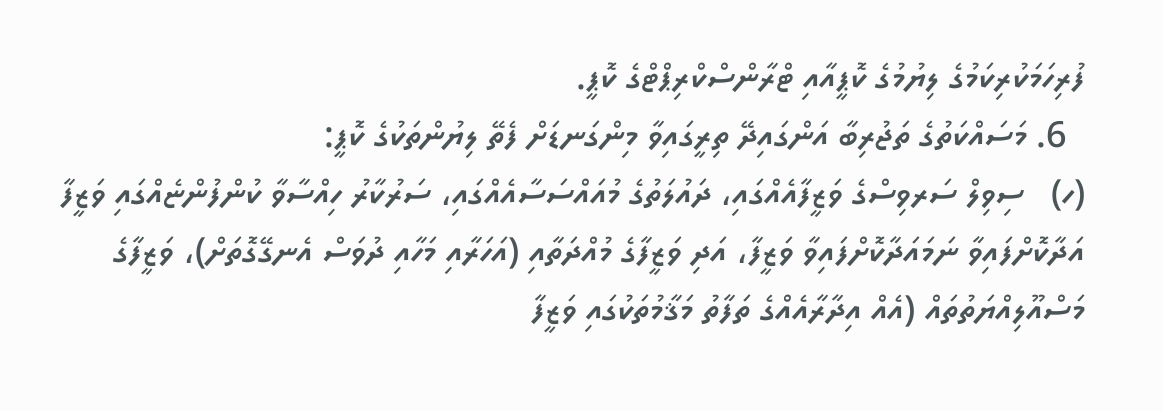ފުރިހަމަކުރިކަމުގެ ލިޔުމުގެ ކޮޕީއާއި ޓްރާންސްކްރިޕްޓްގެ ކޮޕީ.
  6. މަސައްކަތުގެ ތަޖުރިބާ އަންގައިދޭ ތިރީގައިވާ މިންގަނޑަށް ފެތޭ ލިޔުންތަކުގެ ކޮޕީ:
(ހ)   ސިވިލް ސަރވިސްގެ ވަޒީފާއެއްގައި، ދައުލަތުގެ މުއައްސަސާއެއްގައި، ސަރުކާރު ހިއްސާވާ ކުންފުންޏެއްގައި ވަޒީފާ އަދާކޮށްފައިވާ ނަމައަދާކޮށްފައިވާ ވަޒީފާ، އަދި ވަޒީފާގެ މުއްދަތާއި (އަހަރާއި މަހާއި ދުވަސް އެނގޭގޮތަށް)، ވަޒީފާގެ މަސްއޫލިއްޔަތުތައް (އެއް އިދާރާއެއްގެ ތަފާތު މަޤާމުތަކުގައި ވަޒީފާ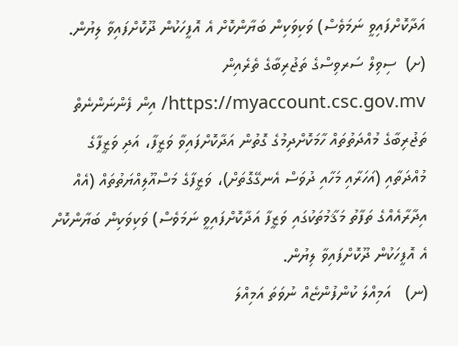އަދާކޮށްފައިވީ ނަމަވެސް) ވަކިވަކިން ބަޔާންކޮށް އެ އޮފީހަކުން ދޫކޮށްފައިވާ ލިޔުން.
(ށ)  ސިވިލް ސަރވިސްގެ ތަޖުރިބާގެ ތެރެއިން https://myaccount.csc.gov.mv/ އިން ފެންނަންނެތް ތަޖުރިބާގެ މުއްދަތުތައް ހާމަކޮށްދިމުގެ ގޮތުން އަދާކޮށްފައިވާ ވަޒީފާ، އަދި ވަޒީފާގެ މުއްދަތާއި (އަހަރާއި މަހާއި ދުވަސް އެނގޭގޮތަށް)، ވަޒީފާގެ މަސްއޫލިއްޔަތުތައް (އެއް އިދާރާއެއްގެ ތަފާތު މަޤާމުތަކުގައި ވަޒީފާ އަދާކޮށްފައިވީ ނަމަވެސް) ވަކިވަކިން ބަޔާންކޮށް އެ އޮފީހަކުން ދޫކޮށްފައިވާ ލިޔުން.
(ނ)   އަމިއްލަ ކުންފުންޏެއް ނުވަތަ އަމިއްލަ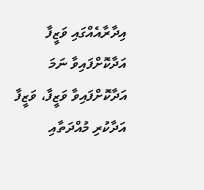އިދާރާއެއްގައި ވަޒީފާ އަދާކޮށްފައިވާ ނަމަ އަދާކޮށްފައިވާ ވަޒީފާ، ވަޒީފާ އަދާކުރި މުއްދަތާއި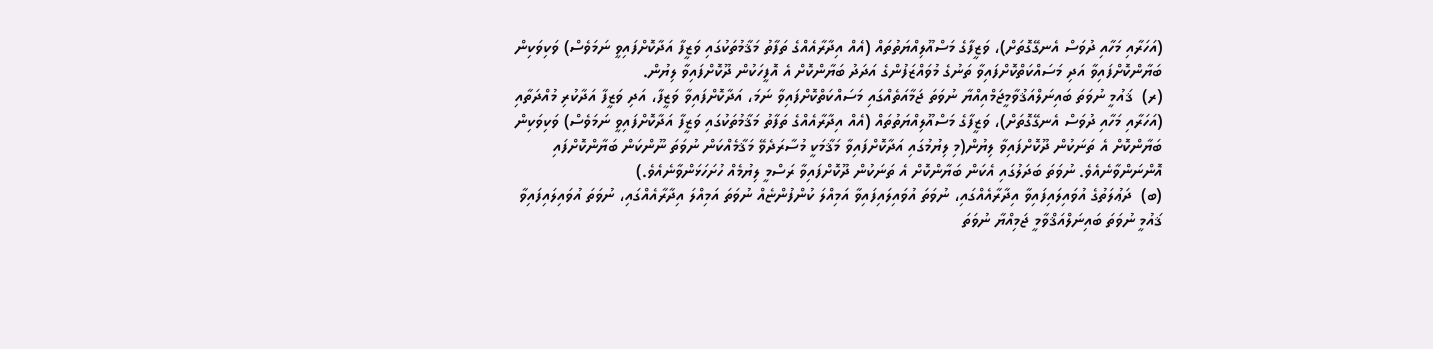(އަހަރާއި މަހާއި ދުވަސް އެނގޭގޮތަށް)، ވަޒީފާގެ މަސްއޫލިއްޔަތުތައް (އެއް އިދާރާއެއްގެ ތަފާތު މަޤާމުތަކުގައި ވަޒީފާ އަދާކޮށްފައިވީ ނަމަވެސް) ވަކިވަކިން ބަޔާންކޮށްފައިވާ އަދި މަސައްކަތްކޮށްފައިވާ ތަނުގެ މުވައްޒަފުންގެ އަދަދު ބަޔާންކޮށް އެ އޮފީހަކުން ދޫކޮށްފައިވާ ލިޔުން.
(ރ)  ޤައުމީ ނުވަތަ ބައިނަލްއަޤުވާމީޖަމްއިއްޔާ ނުވަތަ ޖަމާއަތެއްގައި މަސައްކަތްކޮށްފައިވާ ނަމަ، އަދާކޮށްފައިވާ ވަޒީފާ، އަދި ވަޒީފާ އަދާކުރި މުއްދަތާއި (އަހަރާއި މަހާއި ދުވަސް އެނގޭގޮތަށް)، ވަޒީފާގެ މަސްއޫލިއްޔަތުތައް (އެއް އިދާރާއެއްގެ ތަފާތު މަޤާމުތަކުގައި ވަޒީފާ އަދާކޮށްފައިވީ ނަމަވެސް) ވަކިވަކިން ބަޔާންކޮށް އެ ތަނަކުން ދޫކޮށްފައިވާ ލިޔުން(މި ލިޔުމުގައި އަދާކޮށްފައިވާ މަޤާމަކީ މުސާރަދެވޭ މަޤާމެއްކަން ނުވަތަ ނޫންކަން ބަޔާންކޮށްފައި އޮންނަންވާނެއެވެ. ނުވަތަ ބަދަލުގައި އެކަން ބަޔާންކޮށް އެ ތަނަކުން ދޫކޮށްފައިވާ ރަސްމީ ލިޔުމެއް ހުށަހަޅަންވާނެއެވެ.)
(ބ)  ދަޢުލަތުގެ އުވައިލައިފައިވާ އިދާރާއެއްގައި، ނުވަތަ އުވައިލައިފައިވާ އަމިއްލަ ކުންފުންޏެއް ނުވަތަ އަމިއްލަ އިދާރާއެއްގައި، ނުވަތަ އުވައިލައިފައިވާ ޤައުމީ ނުވަތަ ބައިނަލްއަޤްވާމީ ޖަމިއްޔާ ނުވަތަ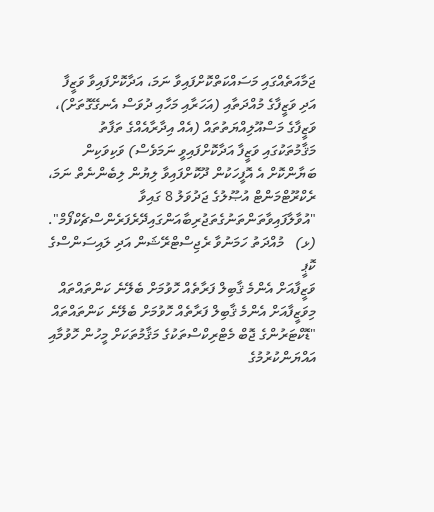ޖަމާއަތެއްގައި މަސައްކަތްކޮށްފައިވާ ނަމަ، އަދާކޮށްފައިވާ ވަޒީފާ އަދި ވަޒީފާގެ މުއްދަތާއި (އަހަރާއި މަހާއި ދުވަސް އެނގޭގޮތަށް)، ވަޒީފާގެ މަސްއޫލިއްޔަތުތައް (އެއް އިދާރާއެއްގެ ތަފާތު މަޤާމުތަކުގައި ވަޒީފާ އަދާކޮށްފައިވީ ނަމަވެސް) ވަކިވަކިން ބަޔާންކޮށް އެ އޮފީހަކުން ދޫކޮށްފައިވާ ލިޔުން ލިބެންނެތް ނަމަ، ރެކްރޫޓްމަންޓް އުޞޫލުގެ ޖަދުވަލު 8 ގައިވާ "އުވާލާފައިވާތަންތަނުގެތަޖުރިބާއަންގައިދޭރެފަރެންސްޗެކްފޯމް".
(ޅ)   މުއްދަތު ހަމަނުވާ ރެޖިސްޓްރޭޝަން އަދި ލައިސަންސްގެ ކޮޕީ
ވަޒީފާއަށް އެންމެ ޤާބިލް ފަރާތެއް ހޮވުމަށް ބެލޭނެ ކަންތައްތައް
މިވަޒީފާއަށް އެންމެ ޤާބިލް ފަރާތެއް ހޮވުމަށް ބެލޭނެ ކަންތައްތައް "ޑޮކްޓަރުންގެ ޖޮބް މެޓްރިކްސްތަކުގެ މަޤާމުތަކަށް މީހުން ހޮވުމާއި އައްޔަންކުރުމުގެ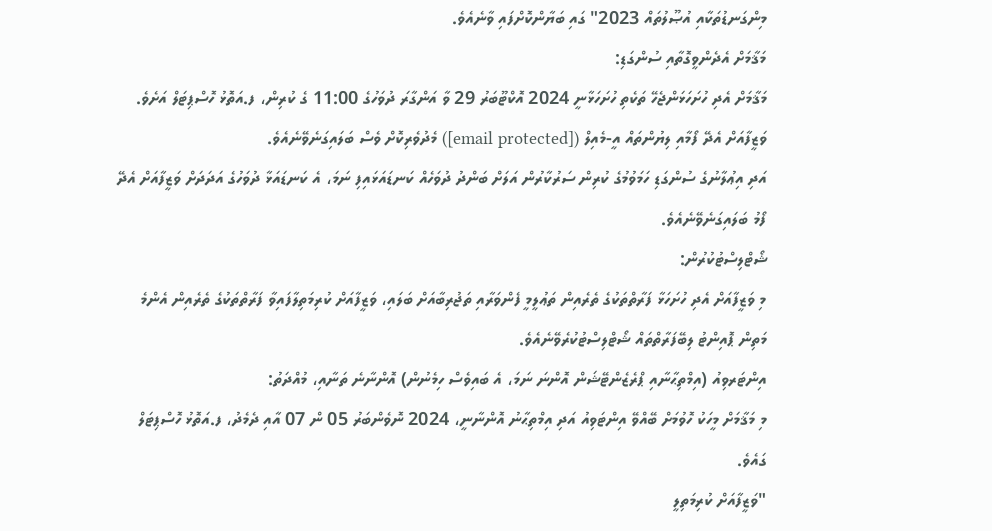މިންގަނޑުތަކާއި އުޞޫލުތައް 2023" ގައި ބަޔާންކޮށްފައި ވާނެއެވެ.
މަޤާމަށް އެދެންވީގޮތާއި ސުންގަޑި:
މަޤާމަށް އެދި ހުށަހަޅަންޖެހޭ ތަކެތި ހުށަހަޅާނީ 2024 އޮކްޓޫބަރު 29 ވާ އަންގާރަ ދުވަހުގެ 11:00 ގެ ކުރިން، ފ.އަތޮޅު ހޮސްޕިޓަލް އަށެވެ. ވަޒީފާއަށް އެދޭ ފޯމާއި ލިޔުންތައް އީ-މެއިލް ([email protected]) މެދުވެރިކޮށް ވެސް ބަލައިގަނެވޭނެއެވެ.
އަދި އިޢުލާނުގެ ސުންގަޑި ހަމަވުމުގެ ކުރިން ސަރުކާރުން އަލަށް ބަންދު ދުވަހެއް ކަނޑައަޅައިފި ނަމަ، އެ ކަނޑައަޅާ ދުވަހުގެ އަދަދަށް ވަޒީފާއަށް އެދޭ ފޯމު ބަލައިގަނެވޭނެއެވެ.
ޝޯޓްލިސްޓުކުރުން:
މި ވަޒީފާއަށް އެދި ހުށަހަޅާ ފަރާތްތަކުގެ ތެރެއިން ތަޢުލީމީ ފެންވަރާއި ތަޖުރިބާއަށް ބަލައި، ވަޒީފާއަށް ކުރިމަތިލާފައިވާ ފަރާތްތަކުގެ ތެރެއިން އެންމެ މަތިން ޕޮއިންޓު ލިބޭފަރާތްތައް ޝޯޓްލިސްޓުކުރެވޭނެއެވެ.
އިންޓަރވިއު (އިމްތިޙާނާއި ޕްރެޒެންޓޭޝަން އޮންނަ ނަމަ، އެ ބައިވެސް ހިމެނުން) އޮންނާނެ ތަނާއި، މުއްދަތު:
މި މަޤާމަށް މީހަކު ހޮވުމަށް ބޭއްވޭ އިންޓަވިއު އަދި އިމްތިޙާނު އޮންނާނީ، 2024 ނޮވެންބަރު 05 ން 07 އާއި ދެމެދު، ފ.އަތޮޅު ހޮސްޕިޓަލް ގައެވެ.
"ވަޒީފާއަށް ކުރިމަތިލީ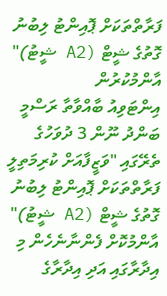ފަރާތްތަކަށް ޕޮއިންޓު ލިބުނު ގޮތުގެ ޝީޓް (A2 ޝީޓު)" އާންމުކުރުން
އިންޓަވިއު ބާއްވާތާ ރަސްމީ ބަންދު ނޫން 3 ދުވަހުގެ ތެރޭގައި "ވަޒީފާއަށް ކުރިމަތިލީ ފަރާތްތަކަށް ޕޮއިންޓު ލިބުނު ގޮތުގެ ޝީޓް (A2 ޝީޓު)" އާންމުކޮށް ފެންނާނެހެން މި އިދާރާގައި އަދި އިދާރާގެ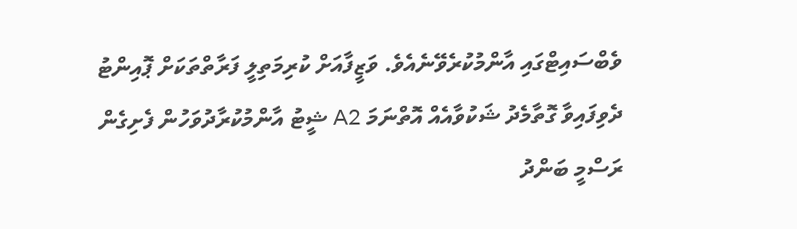ވެބްސައިޓްގައި އާންމުކުރެވޭނެއެވެ. ވަޒީފާއަށް ކުރިމަތިލީ ފަރާތްތަކަށް ޕޮއިންޓު ދެވިފައިވާ ގޮތާމެދު ޝަކުވާއެއް އޮތްނަމަ A2 ޝީޓު އާންމުކުރާދުވަހުން ފެށިގެން ރަސްމީ ބަންދު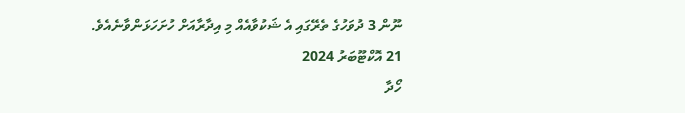ނޫން 3 ދުވަހުގެ ތެރޭގައި އެ ޝަކުވާއެއް މި އިދާރާއަށް ހުށަހަޅަންވާނެއެވެ.
21 އޮކްޓޫބަރު 2024
ހޯދާ